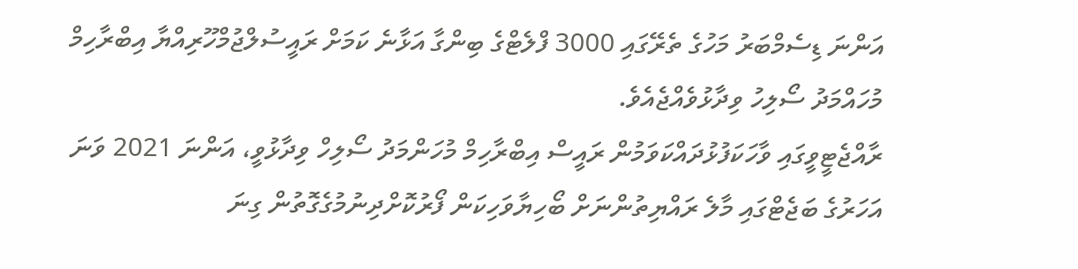އަންނަ ޑިސެމްބަރު މަހުގެ ތެރޭގައި 3000 ފްލެޓްގެ ބިންގާ އަޅާނެ ކަމަށް ރައީސުލްޖުމްހޫރިއްޔާ އިބްރާހިމް މުހައްމަދު ސޯލިހު ވިދާޅުވެއްޖެއެވެ.
ރާއްޖެޓީވީގައި ވާހަކަފުޅުދައްކަވަމުން ރައީސް އިބްރާހިމް މުހަންމަދު ސޯލިހް ވިދާޅުވީ، އަންނަ 2021 ވަނަ އަހަރުގެ ބަޖެޓްގައި މާލެ ރައްޔިތުންނަށް ބޯހިޔާވަހިކަން ފޯރުކޮށްދިނުމުގެގޮތުން ގިނަ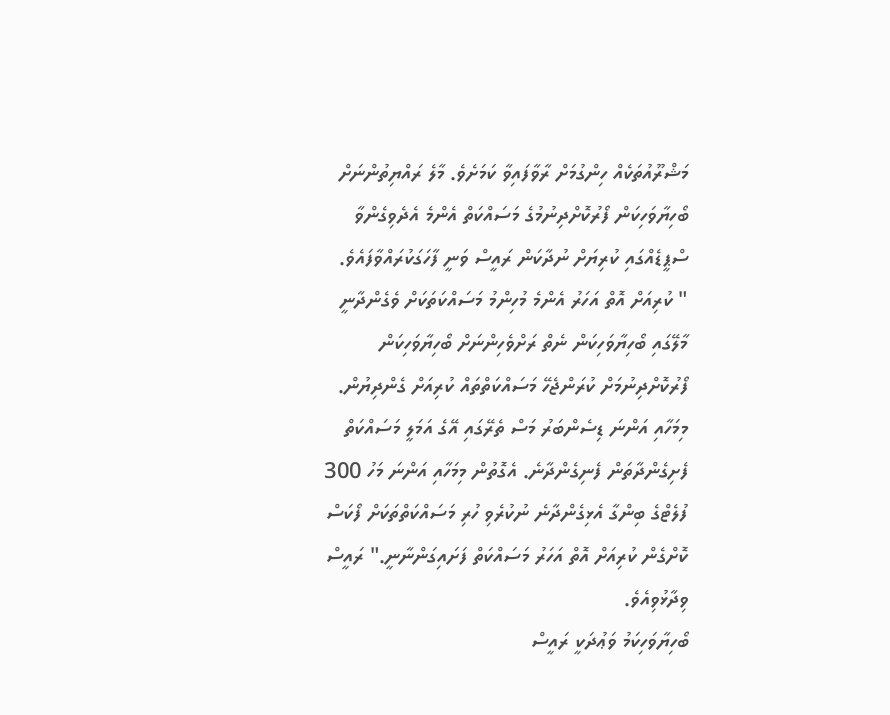މަޝްރޫއުތަކެއް ހިންގުމަށް ރާވާފައިވާ ކަމަށެވެ. މާލެ ރައްޔިތުންނަށް ބޯހިޔާވަހިކަން ފޯރުކޮށްދިނުމުގެ މަސައްކަތް އެންމެ އެދެވިގެންވާ ސްޕީޑެއްގައި ކުރިޔަށް ނުދާކަން ރައީސް ވަނީ ފާހަގަކުރައްވާފައެވެ.
" ކުރިއަށް އޮތް އަހަރު އެންމެ މުހިންމު މަސައްކަތަކަށް ވެގެންދާނީ މާލޭގައި ބޯހިޔާވަހިކަން ނެތް ރަށްވެހިންނަށް ބޯހިޔާވަހިކަން ފޯރުކޮށްދިނުމަށް ކުރަންޖެހޭ މަސައްކަތްތައް ކުރިއަށް ގެންދިޔުން. މިމަހާއި އަންނަ ޑިސެންބަރު މަސް ތެރޭގައި އޭގެ އަމަލީ މަސައްކަތް ފެށިގެންދާތަން ފެނިގެންދާނެ. އެގޮތުން މިމަހާއި އަންނަ މަހު 300 ފުލެޓްގެ ބިންގާ އެޅިގެންދާނެ ނުކުރެވި ހުރި މަސައްކަތްތަކަށް ފޯކަސް ކޮށްގެން ކުރިއަށް އޮތް އަހަރު މަސައްކަތް ފަށައިގަންނާނީ." ރައީސް ވިދާޅުވިއެވެ.
ބޯހިޔާވަހިކަމު ވަޢުދަކީ ރައީސް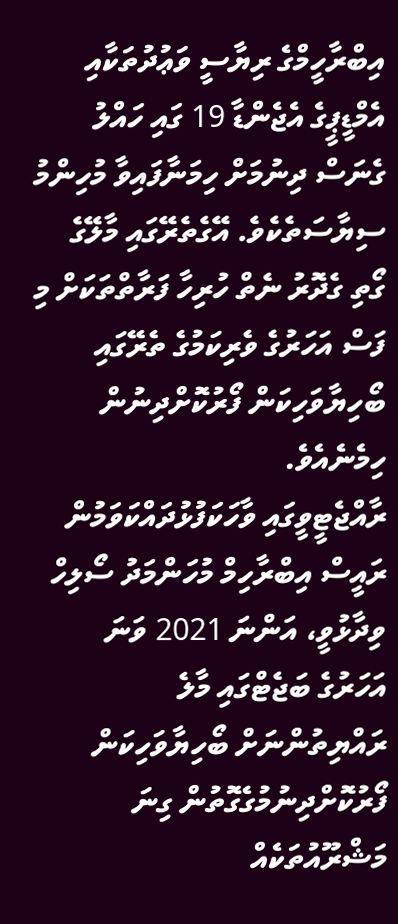އިބްރާހީމްގެ ރިޔާސީ ވަޢުދުތަކާއި އެމްޑީޕީގެ އެޖެންޑާ 19 ގައި ހައްލު ގެނަސް ދިނުމަށް ހިމަނާފައިވާ މުހިންމު ސިޔާސަތެކެވެ. އޭގެތެރޭގައި މާލޭގެ ގޯތި ގެދޮރު ނެތް ހުރިހާ ފަރާތްތަކަށް މި ފަސް އަހަރުގެ ވެރިކަމުގެ ތެރޭގައި ބޯހިޔާވަހިކަން ފޯރުކޮށްދިނުން ހިމެނެއެވެ.
ރާއްޖެޓީވީގައި ވާހަކަފުޅުދައްކަވަމުން ރައީސް އިބްރާހިމް މުހަންމަދު ސޯލިހް ވިދާޅުވީ، އަންނަ 2021 ވަނަ އަހަރުގެ ބަޖެޓްގައި މާލެ ރައްޔިތުންނަށް ބޯހިޔާވަހިކަން ފޯރުކޮށްދިނުމުގެގޮތުން ގިނަ މަޝްރޫއުތަކެއް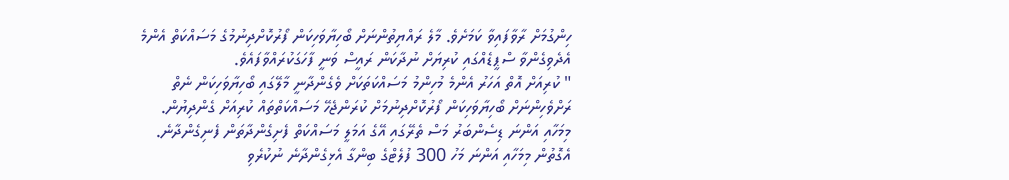ހިންގުމަށް ރާވާފައިވާ ކަމަށެވެ. މާލެ ރައްޔިތުންނަށް ބޯހިޔާވަހިކަން ފޯރުކޮށްދިނުމުގެ މަސައްކަތް އެންމެ އެދެވިގެންވާ ސްޕީޑެއްގައި ކުރިޔަށް ނުދާކަން ރައީސް ވަނީ ފާހަގަކުރައްވާފައެވެ.
" ކުރިއަށް އޮތް އަހަރު އެންމެ މުހިންމު މަސައްކަތަކަށް ވެގެންދާނީ މާލޭގައި ބޯހިޔާވަހިކަން ނެތް ރަށްވެހިންނަށް ބޯހިޔާވަހިކަން ފޯރުކޮށްދިނުމަށް ކުރަންޖެހޭ މަސައްކަތްތައް ކުރިއަށް ގެންދިޔުން. މިމަހާއި އަންނަ ޑިސެންބަރު މަސް ތެރޭގައި އޭގެ އަމަލީ މަސައްކަތް ފެށިގެންދާތަން ފެނިގެންދާނެ. އެގޮތުން މިމަހާއި އަންނަ މަހު 300 ފުލެޓްގެ ބިންގާ އެޅިގެންދާނެ ނުކުރެވި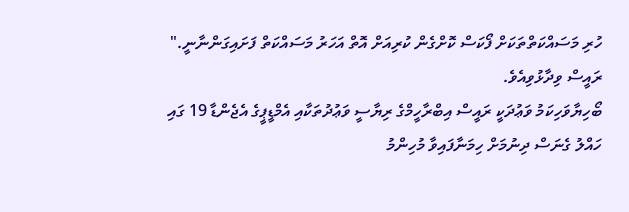ހުރި މަސައްކަތްތަކަށް ފޯކަސް ކޮށްގެން ކުރިއަށް އޮތް އަހަރު މަސައްކަތް ފަށައިގަންނާނީ." ރައީސް ވިދާޅުވިއެވެ.
ބޯހިޔާވަހިކަމު ވަޢުދަކީ ރައީސް އިބްރާހީމްގެ ރިޔާސީ ވަޢުދުތަކާއި އެމްޑީޕީގެ އެޖެންޑާ 19 ގައި ހައްލު ގެނަސް ދިނުމަށް ހިމަނާފައިވާ މުހިންމު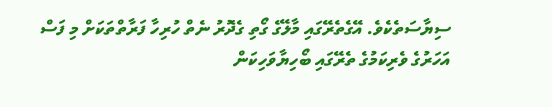ސިޔާސަތެކެވެ. އޭގެތެރޭގައި މާލޭގެ ގޯތި ގެދޮރު ނެތް ހުރިހާ ފަރާތްތަކަށް މި ފަސް އަހަރުގެ ވެރިކަމުގެ ތެރޭގައި ބޯހިޔާވަހިކަން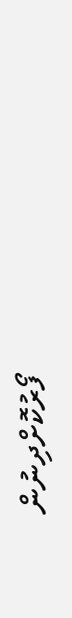ފޯރުކޮށްދިނުން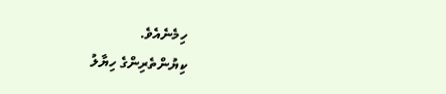ހިމެނެއެވެ.
ކިޔުންތެރިންގެ ހިޔާލު